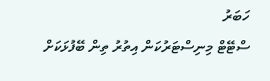ހަބަރު
ސްޓޭޓް މިނިސްޓަރުކަން އިތުރު ތިން ބޭފުޅަކަށް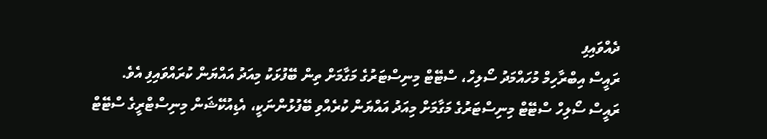ދެއްވައިފި
ރައީސް އިބްރާހިމް މުހައްމަދު ސޯލިހް، ސްޓޭޓް މިނިސްޓަރުގެ މަގާމަށް ތިން ބޭފުޅަކު މިއަދު އައްޔަން ކުރައްވައިފި އެވެ.
ރައީސް ސޯލިހް ސްޓޭޓް މިނިސްޓަރުގެ މަގާމަށް މިއަދު އައްޔަން ކުރެއްވި ބޭފުޅުންނަކީ، އެޑިއުކޭޝަން މިނިސްޓްރީގެ ސްޓޭޓް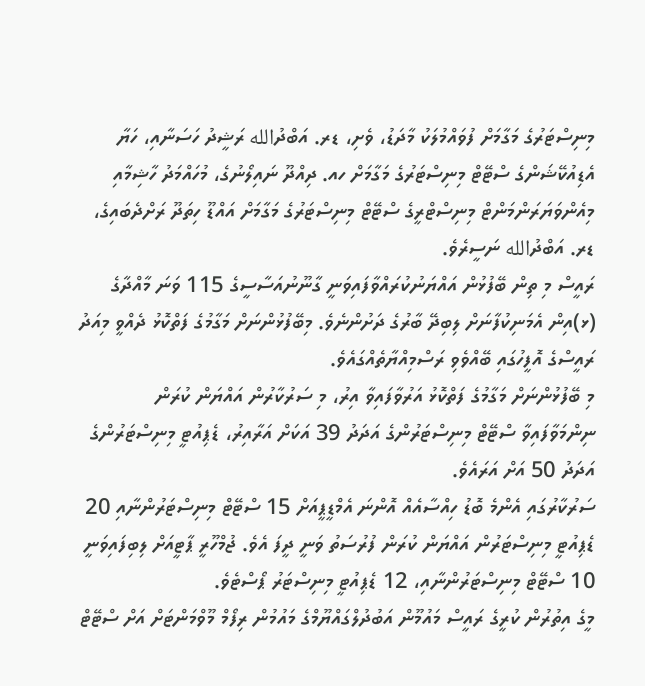މިނިސްޓަރުގެ މަގާމަށް ފުވައްމުލަކު މާދަޑު، ވެށި، ޑރ. އަބްދުالله ރަޝީދު ހަސަނާއި، ހަޔާ އެޑިއުކޭޝަންގެ ސްޓޭޓް މިނިސްޓަރުގެ މަގާމަށް ހއ. ދިއްދޫ ނައިލޯނުގެ، މުހައްމަދު ހާޝިމާއި މިއެންވަޔަރަންމަންޓް މިނިސްޓްރީގެ ސްޓޭޓް މިނިސްޓަރުގެ މަގާމަށް އައްޑޫ ހިތަދޫ ރަށްދެބައިގެ، ޑރ. އަބްދުالله ނަސީރެވެ.
ރައީސް މި ތިން ބޭފުޅުން އައްޔަނުކުރައްވާފައިވަނީ ގާނޫނުއަސާސީގެ 115 ވަނަ މާއްދާގެ (ޅ)އިން އެމަނިކުފާނަށް ލިބިދޭ ބާރުގެ ދަށުންނެވެ. މިބޭފުޅުންނަށް މަގާމުގެ ފަތްކޮޅު ދެއްވީ މިއަދު ރައީސްގެ އޮފީހުގައި ބޭއްވެވި ރަސްމިއްޔާތެއްގައެވެ.
މި ބޭފުޅުންނަށް މަގާމުގެ ފަތްކޮޅު އަރުވާފައިވާ އިރު، މި ސަރުކާރުން އައްޔަން ކުރަން ނިންމަވާފައިވާ ސްޓޭޓް މިނިސްޓަރުންގެ އަދަދު 39 އަކަށް އަރާއިރު، ޑެޕިއުޓީ މިނިސްޓަރުންގެ އަދަދު 50 އަށް އަރައެވެ.
ސަރުކާރުގައި އެންމެ ބޮޑު ހިއްސާއެއް އޮންނަ އެމްޑީޕީއަށް 15 ސްޓޭޓް މިނިސްޓަރުންނާއި 20 ޑެޕިއުޓީ މިނިސްޓަރުން އައްޔަން ކުރަން ފުރުސަތު ވަނީ ދީފަ އެވެ. ޖުމްހޫރީ ޕާޓީއަށް ލިބިފައިވަނީ 10 ސްޓޭޓް މިނިސްޓަރުންނާއި، 12 ޑެޕިއުޓީ މިނިސްޓަރު ޕޯސްޓެވެ.
މީގެ އިތުރުން ކުރީގެ ރައީސް މައުމޫން އަބުދުލްގައްޔޫމްގެ މައުމުން ރިފޯމް މޫވްމަންޓަށް އަށް ސްޓޭޓް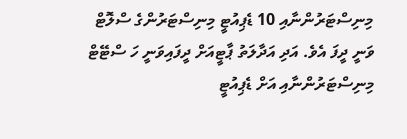މިނިސްޓަރުންނާއި 10 ޑެޕިއުޓީ މިނިސްޓަރުންގެ ސްލޮޓް ވަނީ ދީފަ އެވެ. އަދި އަދާލަތު ޕާޓީއަށް ދީފައިވަނީ ހަ ސްޓޭޓް މިނިސްޓަރުންނާއި އަށް ޑެޕިއުޓީ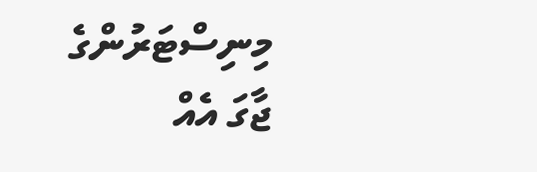މިނިސްޓަރުންގެ ޖާގަ އެއް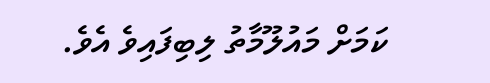ކަމަށް މައުލޫމާތު ލިބިފައިވެ އެވެ.